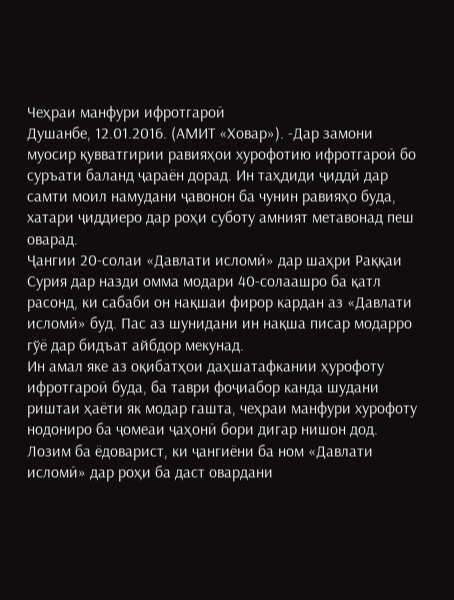Чеҳраи манфури ифротгароӣ
Душанбе, 12.01.2016. (АМИТ «Ховар»). -Дар замони муосир қувватгирии равияҳои хурофотию ифротгароӣ бо суръати баланд ҷараён дорад. Ин таҳдиди ҷиддӣ дар самти моил намудани ҷавонон ба чунин равияҳо буда, хатари ҷиддиеро дар роҳи суботу амният метавонад пеш оварад.
Ҷангии 20-солаи «Давлати исломӣ» дар шаҳри Раққаи Сурия дар назди омма модари 40-солаашро ба қатл расонд, ки сабаби он нақшаи фирор кардан аз «Давлати исломӣ» буд. Пас аз шунидани ин нақша писар модарро гўё дар бидъат айбдор мекунад.
Ин амал яке аз оқибатҳои даҳшатафкании ҳурофоту ифротгароӣ буда, ба таври фоҷиабор канда шудани риштаи ҳаёти як модар гашта, чеҳраи манфури хурофоту нодониро ба ҷомеаи ҷаҳонӣ бори дигар нишон дод.
Лозим ба ёдоварист, ки ҷангиёни ба ном «Давлати исломӣ» дар роҳи ба даст овардани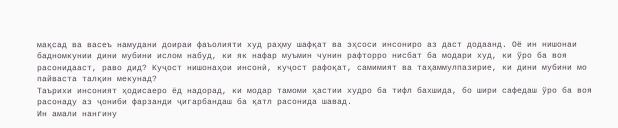мақсад ва васеъ намудани доираи фаъолияти худ раҳму шафқат ва эҳсоси инсониро аз даст додаанд. Оё ин нишонаи бадномкунии дини мубини ислом набуд, ки як нафар муъмин чунин рафторро нисбат ба модари худ, ки ўро ба воя расонидааст, раво дид? Куҷост нишонаҳои инсонӣ, куҷост рафоқат, самимият ва таҳаммулпазирие, ки дини мубини мо пайваста талқин мекунад?
Таърихи инсоният ҳодисаеро ёд надорад, ки модар тамоми ҳастии худро ба тифл бахшида, бо шири сафедаш ўро ба воя расонаду аз ҷониби фарзанди ҷигарбандаш ба қатл расонида шавад.
Ин амали нангину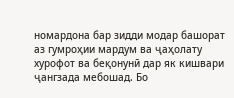номардона бар зидди модар башорат аз гумроҳии мардум ва ҷаҳолату хурофот ва беқонунӣ дар як кишвари ҷангзада мебошад. Бо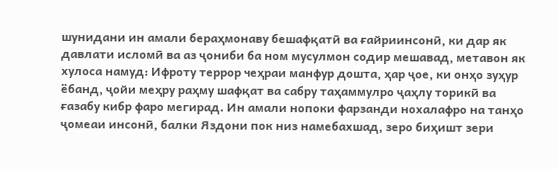шунидани ин амали бераҳмонаву бешафқатӣ ва ғайриинсонӣ, ки дар як давлати исломӣ ва аз ҷониби ба ном мусулмон содир мешавад, метавон як хулоса намуд: Ифроту террор чеҳраи манфур дошта, ҳар ҷое, ки онҳо зуҳур ёбанд, ҷойи меҳру раҳму шафқат ва сабру таҳаммулро ҷаҳлу торикӣ ва ғазабу кибр фаро мегирад. Ин амали нопоки фарзанди нохалафро на танҳо ҷомеаи инсонӣ, балки Яздони пок низ намебахшад, зеро биҳишт зери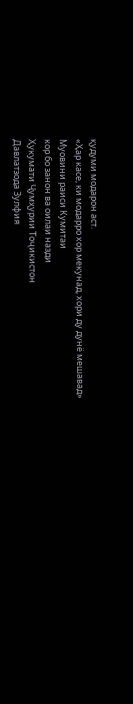қудуми модарон аст.
«Ҳар касе, ки модарро хор мекунад, хори ду дунё мешавад»
Муовини раиси Кумитаи
кор бо занон ва оилаи назди
Ҳукумати Ҷумҳурии Тоҷикистон
Давлатзода Зулфия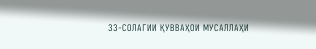33-СОЛАГИИ ҚУВВАҲОИ МУСАЛЛАҲИ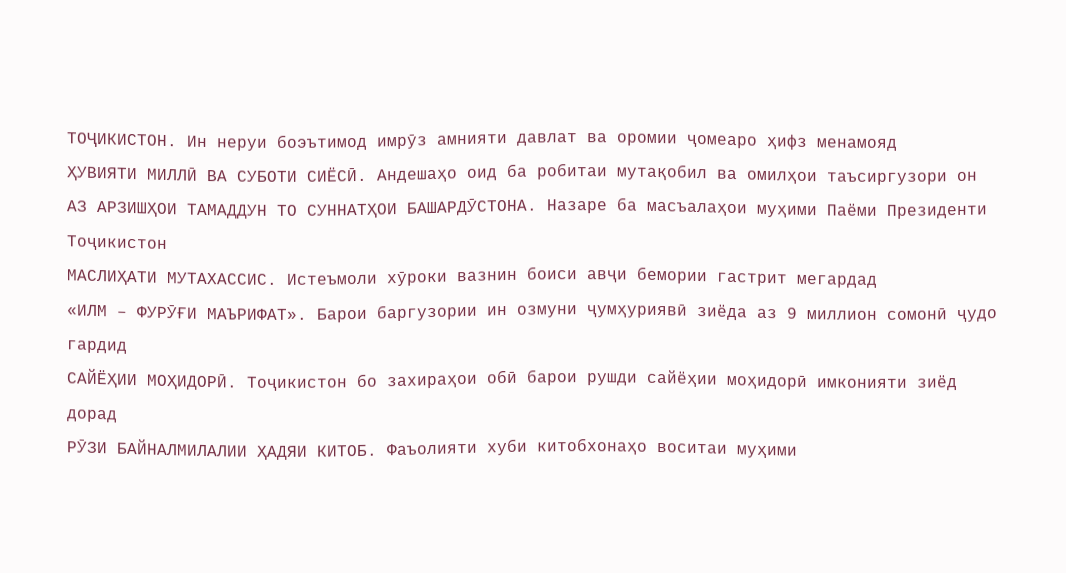ТОҶИКИСТОН. Ин неруи боэътимод имрӯз амнияти давлат ва оромии ҷомеаро ҳифз менамояд
ҲУВИЯТИ МИЛЛӢ ВА СУБОТИ СИЁСӢ. Андешаҳо оид ба робитаи мутақобил ва омилҳои таъсиргузори он
АЗ АРЗИШҲОИ ТАМАДДУН ТО СУННАТҲОИ БАШАРДӮСТОНА. Назаре ба масъалаҳои муҳими Паёми Президенти Тоҷикистон
МАСЛИҲАТИ МУТАХАССИС. Истеъмоли хӯроки вазнин боиси авҷи бемории гастрит мегардад
«ИЛМ – ФУРӮҒИ МАЪРИФАТ». Барои баргузории ин озмуни ҷумҳуриявӣ зиёда аз 9 миллион сомонӣ ҷудо гардид
САЙЁҲИИ МОҲИДОРӢ. Тоҷикистон бо захираҳои обӣ барои рушди сайёҳии моҳидорӣ имконияти зиёд дорад
РӮЗИ БАЙНАЛМИЛАЛИИ ҲАДЯИ КИТОБ. Фаъолияти хуби китобхонаҳо воситаи муҳими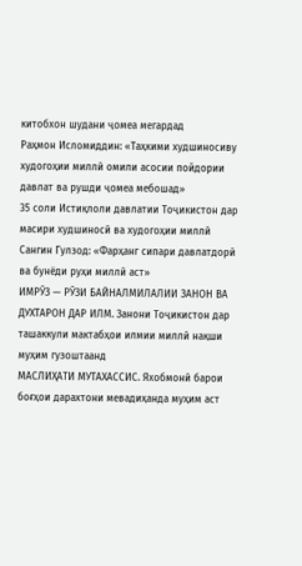китобхон шудани ҷомеа мегардад
Раҳмон Исломиддин: «Таҳкими худшиносиву худогоҳии миллӣ омили асосии пойдории давлат ва рушди ҷомеа мебошад»
35 соли Истиқлоли давлатии Тоҷикистон дар масири худшиносӣ ва худогоҳии миллӣ
Сангин Гулзод: «Фарҳанг сипари давлатдорӣ ва бунёди руҳи миллӣ аст»
ИМРӮЗ — РӮЗИ БАЙНАЛМИЛАЛИИ ЗАНОН ВА ДУХТАРОН ДАР ИЛМ. Занони Тоҷикистон дар ташаккули мактабҳои илмии миллӣ нақши муҳим гузоштаанд
МАСЛИҲАТИ МУТАХАССИС. Яхобмонӣ барои боғҳои дарахтони мевадиҳанда муҳим аст